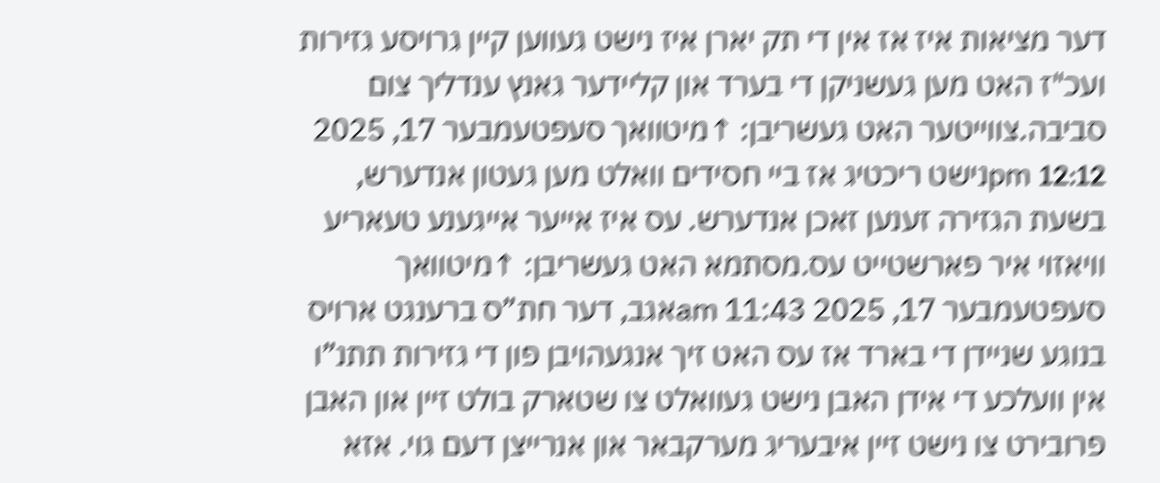דער מציאות איז אז אין די תק יארן איז נישט געווען קיין גרויסע גזירות ועכ"ז האט מען געשניקן די בערד און קליידער גאנץ ענדליך צום סביבה.צווייטער האט געשריבן: ↑מיטוואך סעפטעמבער 17, 2025 12:12 pmנישט ריכטיג אז ביי חסידים וואלט מען געטון אנדערש, בשעת הגזירה זענען זאכן אנדערש. עס איז אייער אייגענע טעאריע וויאזוי איר פארשטייט עס.מסתמא האט געשריבן: ↑מיטוואך סעפטעמבער 17, 2025 11:43 amאגב, דער חת”ס ברענגט ארויס בנוגע שניידן די בארד אז עס האט זיך אנגעהויבן פון די גזירות תתנ”ו אין וועלכע די אידן האבן נישט געוואלט צו שטארק בולט זיין און האבן פרובירט צו נישט זיין איבעריג מערקבאר און אנרייצן דעם גוי. אזא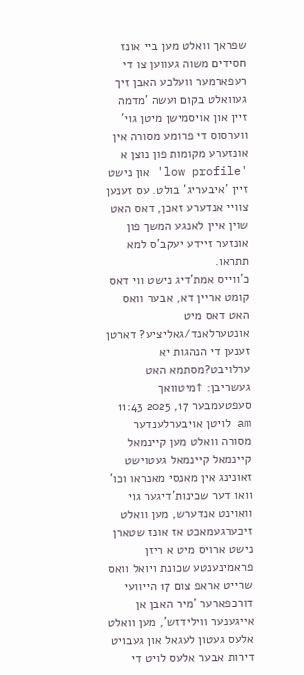שפראך וואלט מען ביי אונז חסידים משוה געווען צו די רעפארמער וועלכע האבן זיך געוואלט בקום ועשה ’מדמה זיין און אויסמישן מיטן גוי’ ווערסוס די פרומע מסורה אין אונזערע מקומות פון נוצן א 'low profile' און נישט זיין ’איבעריג’ בולט. עס זענען צוויי אנדערע זאכן, דאס האט שוין איין לאנגע המשך פון אונזער זיידע יעקב’ס למא תתראו.
כ'ווייס אמת'דיג נישט ווי דאס קומט אריין דא, אבער וואס האט דאס מיט אונטערלאנד/גאליציע? דארטן זענען די הנהגות יא ערלויבט?מסתמא האט געשריבן: ↑מיטוואך סעפטעמבער 17, 2025 11:43 am לויטן אויבערלענדער מסורה וואלט מען קיינמאל קיינמאל קיינמאל געטוישט זאונינג אין מאנסי מאנראו וכו’ וואו דער שכינות’דיגער גוי וואוינט אנדערש, מען וואלט זיכערגעמאכט אז אונז שטארן נישט ארויס מיט א ריזן פראמינענטע שכונת ויואל וואס שרייט אראפ צום 17 הייוועי דורכפארער ’מיר האבן אן אייגענער ווילידזש’, מען וואלט אלעס געטון לעגאל און געבויט דירות אבער אלעס לויט די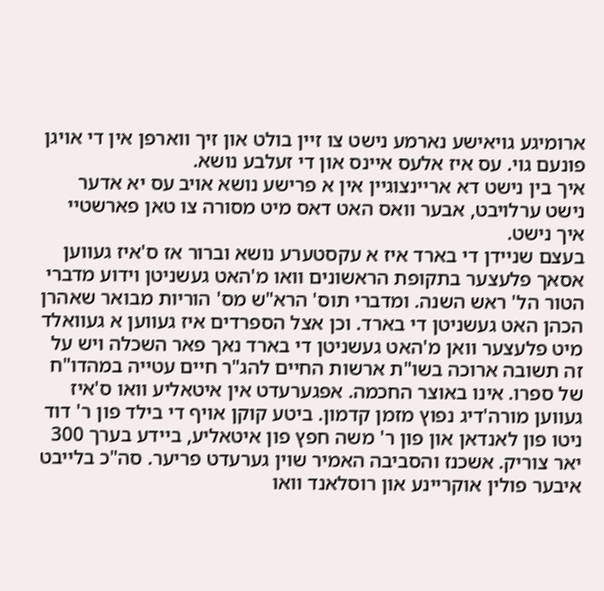ארומיגע גויאישע נארמע נישט צו זיין בולט און זיך ווארפן אין די אויגן פונעם גוי. עס איז אלעס איינס און די זעלבע נושא.
איך בין נישט דא אריינצוגיין אין א פרישע נושא אויב עס יא אדער נישט ערלויבט, אבער וואס האט דאס מיט מסורה צו טאן פארשטיי איך נישט.
בעצם שניידן די בארד איז א עקסטערע נושא וברור אז ס'איז געווען אסאך פלעצער בתקופת הראשונים וואו מ'האט געשניטן וידוע מדברי הטור הל' ראש השנה. ומדברי תוס' הרא"ש מס' הוריות מבואר שאהרן הכהן האט געשניטן די בארד. וכן אצל הספרדים איז געווען א געוואלד מיט פלעצער וואן מ'האט געשניטן די בארד נאך פאר השכלה ויש על זה תשובה ארוכה בשו"ת ארשות החיים להג"ר חיים עטייה במהדו"ח של ספרו. אינו באוצר החכמה. אפגערעדט אין איטאליע וואו ס'איז געווען מורה'דיג נפוץ מזמן קדמון. ביטע קוקן אויף די בילד פון ר' דוד ניטו פון לאנדאן און פון ר' משה חפץ פון איטאליע, ביידע בערך 300 יאר צוריק. אשכנז והסביבה האמיר שוין גערעדט פריער. סה"כ בלייבט איבער פולין אוקריינע און רוסלאנד וואו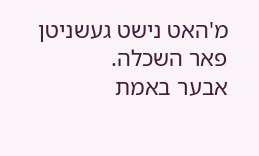מ'האט נישט געשניטן פאר השכלה.
אבער באמת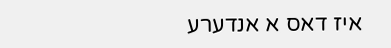איז דאס א אנדערע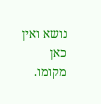נושא ואין כאן מקומו.